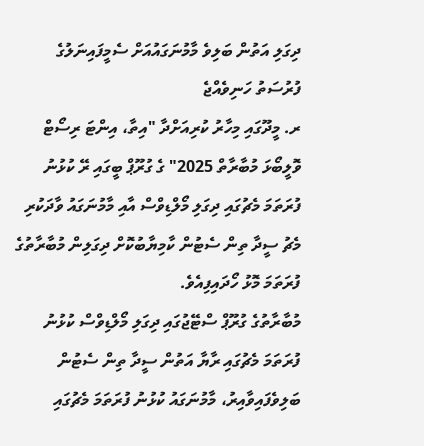ދިގަލި އަތުން ބަލިވެ މާމުނަގައުއަށް ސެމީފައިނަލުގެ ފުރުސަތު ހަނިވެއްޖެ
ރ. މީދޫގައި މިހާރު ކުރިއަށްދާ "އިތާ، އިންޓަ ރިސޯޓް ވޮލީބޯޅަ މުބާރާތް 2025" ގެ ގުރޫޕް ބީގައި ރޭ ކުޅުނު ފުރަތަމަ މެޗުގައި ދިގަލި މޯލްޑިވްސް އާއި މާމުނަގައު ވާދަކުރި މެޗު ސީދާ ތިން ސެޓުން ކާމިޔާބުކޮށް ދިގަލިން މުބާރާތުގެ ފުރަތަމަ މޮޅު ހޯދައިފިއެވެ.
މުބާރާތުގެ ގުރޫޕް ސްޓޭޖުގައި ދިގަލި މޯލްޑިވްސް ކުޅުނު ފުރަތަމަ މެޗުގައި ރާޔާ އަތުން ސީދާ ތިން ސެޓުން ބަލިވެފައިވާއިރު، މާމުނަގައު ކުޅުނު ފުރަތަމަ މެޗުގައި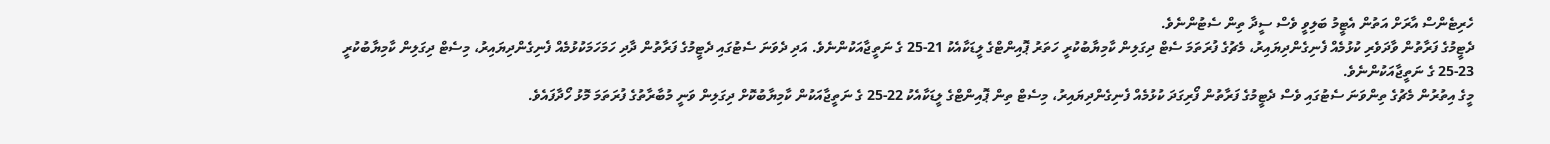ހެރިޓެންސް އާރަށް އަތުން އެޓީމު ބަލިވީ ވެސް ސީދާ ތިން ސެޓުންނެވެ.
ދެޓީމުގެ ފަރާތުން ވާދަވެރި ކުޅުމެއް ފެނިގެންދިޔައިރު، މެޗުގެ ފުރަތަމަ ސެޓް ދިގަލިން ކާމިޔާބުކުރީ ހަތަރު ޕޮއިންޓްގެ ލީޑަކާއެކު 21-25 ގެ ނަތީޖާއަކުންނެވެ. އަދި ދެވަނަ ސެޓުގައި ދެޓީމުގެ ފަރާތުން ދާދި ހަމަހަމަކުޅުމެއް ފެނިގެންދިޔައިރު، މިސެޓް ދިގަލިން ކާމިޔާބުކުރީ 23-25 ގެ ނަތީޖާއަކުންނެވެ.
މީގެ އިތުރުން މެޗުގެ ތިންވަނަ ސެޓުގައި ވެސް ދެޓީމުގެ ފަރާތުން ފޯރިގަދަ ކުޅުމެއް ފެނިގެންދިޔައިރު، މިސެޓް ތިން ޕޮއިންޓްގެ ލީޑަކާއެކު 22-25 ގެ ނަތީޖާއަކުން ކާމިޔާބުކޮށް ދިގަލިން ވަނީ މުބާރާތުގެ ފުރަތަމަ މޮޅު ހޯދާފައެވެ.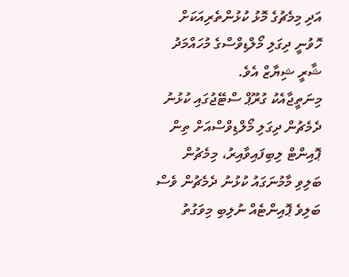އަދި މިމެޗުގެ މޮޅު ކުޅުންތެރިއަކަށް ހޮވުނީ ދިގަލި މޯލްޑިވްސްގެ މުހައްމަދު ޝާރީ ޝިޔާޒް އެވެ.
މިނަތީޖާއެކު ގުރޫޕް ސްޓޭޖުގައި ކުޅުނު ދެމެޗުން ދިގަލި މޯލްޑިވްސްއަށް ތިން ޕޮއިންޓް ލިބިފައިވާއިރު، މިމެޗުން ބަލިވި މާމުނަގައު ކުޅުނު ދެމެޗުން ވެސް ބަލިވެ ޕޮއިންޓެއް ނުލިބި މިވަގުތު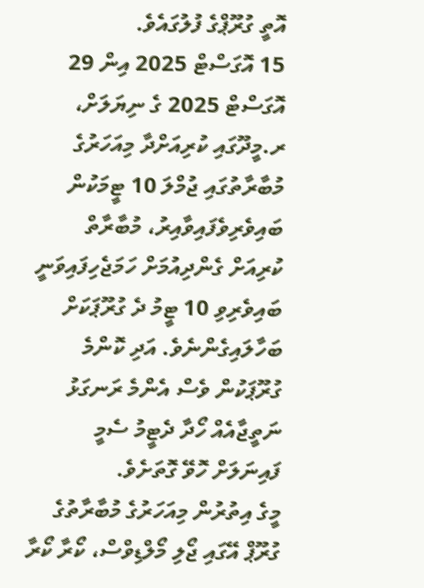އޮތީ ގުރޫޕްގެ ފުލުގައެވެ.
15 އޮގަސްޓް 2025 އިން 29 އޮގަސްޓް 2025 ގެ ނިޔަލަށް، ރ.މީދޫގައި ކުރިއަށްދާ މިއަހަރުގެ މުބާރާތުގައި ޖުމްލަ 10 ޓީމަކުން ބައިވެރިވެފައިވާއިރު، މުބާރާތް ކުރިއަށް ގެންދިއުމަށް ހަމަޖެހިފައިވަނީ ބައިވެރިވި 10 ޓީމު ދެ ގުރޫޕަކަށް ބަހާލައިގެންނެވެ. އަދި ކޮންމެ ގުރޫޕަކުން ވެސް އެންމެ ރަނގަޅު ނަތީޖާއެއް ހޯދާ ދެޓީމު ސެމީ ފައިނަލަށް ހޮވޭ ގޮތަށެވެ.
މީގެ އިތުރުން މިއަހަރުގެ މުބާރާތުގެ ގުރޫޕް އޭގައި ޖޯލި މޯލްޑިވްސް، ކޯރާ ކޯރާ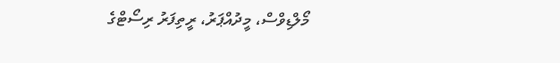މޯލްޑިވްސް، މީދުއްޕަރު، ރީތިފަރު ރިސޯޓްގެ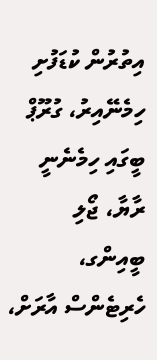އިތުރުން ކުޑަފުށި ހިމެނޭއިރު، ގުރޫޕް ބީގައި ހިމެނެނީ ރާޔާ، ޖޯލި ބީއިންގ، ހެރިޓެންސް އާރަށް،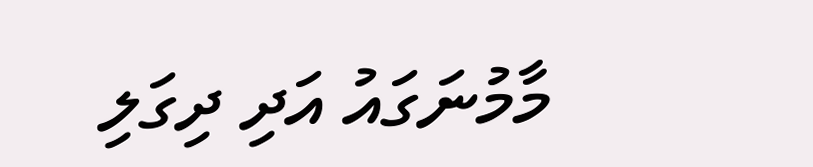މާމުނަގައު އަދި ދިގަލި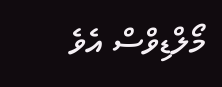މޯލްޑިވްސް އެވެ